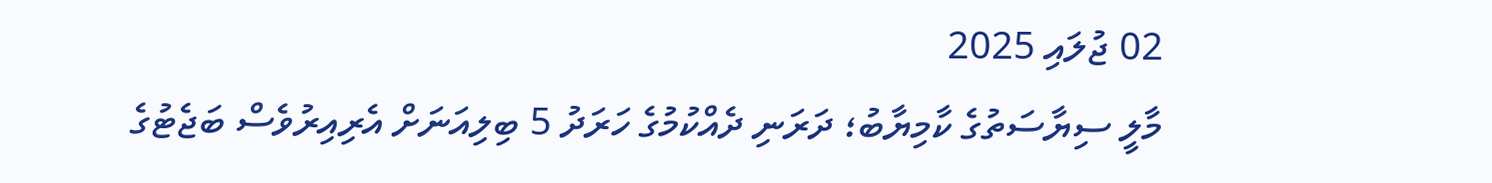02 ޖުލައި 2025
މާލީ ސިޔާސަތުގެ ކާމިޔާބު؛ ދަރަނި ދެއްކުމުގެ ހަރަދު 5 ބިލިއަނަށް އެރިއިރުވެސް ބަޖެޓުގެ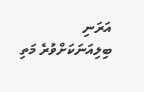އަރަނި ބިލިއަނަކަށްވުރެ މަތި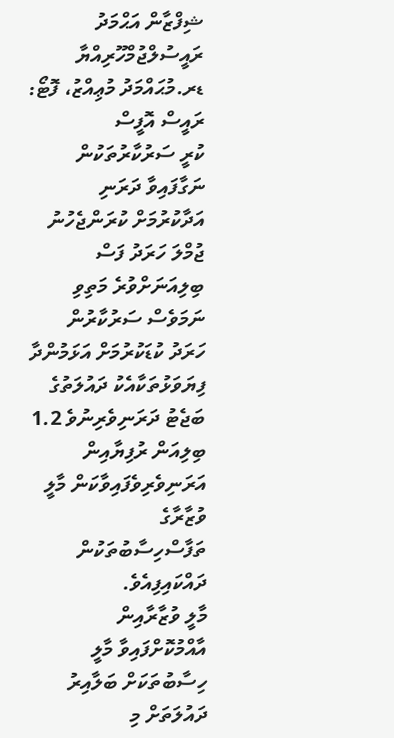ޝިފްޒާން އަޙްމަދު
ރައީސުލްޖުމްހޫރިއްޔާ ޑރ.މުޙައްމަދު މުޢިއްޒު، ފޮޓޯ: ރައީސް އޮފީސް
ކުރީ ސަރުކާރުތަކުން ނަގާފައިވާ ދަރަނި އަދާކުރުމަށް ކުރަންޖެހުނު ޖުމްލަ ހަރަދު ފަސް ބިލިއަނަށްވުރެ މަތިވި ނަމަވެސް ސަރުކާރުން ހަރަދު ކުޑަކުރުމަށް އަޅަމުންދާ ފިޔަވަޅުތަކާއެކު ދައުލަތުގެ ބަޖެޓު ދަރަނިވެރިނުވެ 1.2 ބިލިއަން ރުފިޔާއިން އަރަނިވެރިވެފައިވާކަން މާލީ ވުޒާރާގެ ތަފާސްހިސާބުތަކުން ދައްކައިފިއެވެ.
މާލީ ވުޒާރާއިން އާއްމުކޮށްފައިވާ މާލީ ހިސާބުތަކަށް ބަލާއިރު ދައުލަތަށް މި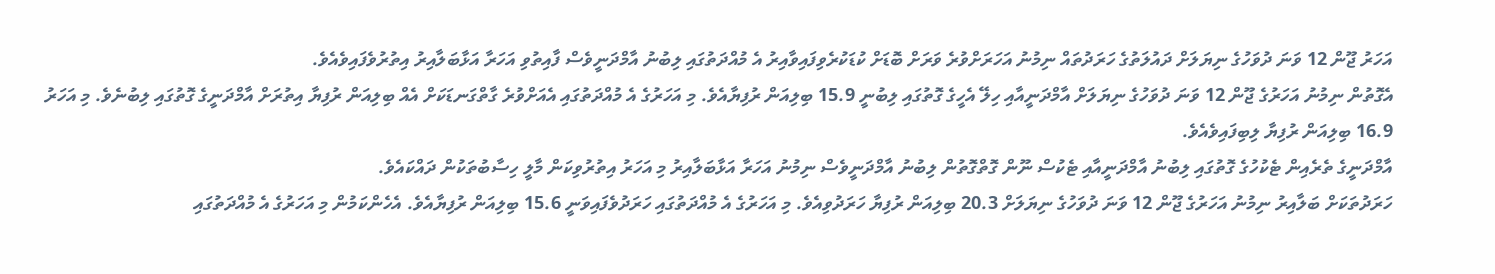އަހަރު ޖޫން 12 ވަނަ ދުވަހުގެ ނިޔަލަށް ދައުލަތުގެ ހަރަދުތައް ނިމުނު އަހަރަށްވުރެ ވަރަށް ބޮޑަށް ކުޑަކުރެވިފައިވާއިރު އެ މުއްދަތުގައި ލިބުނު އާމްދަނީވެސް ފާއިތުވި އަހަރާ އަޅާބަލާއިރު އިތުރުވެފައިވެއެވެ.
އެގޮތުން ނިމުނު އަހަރުގެ ޖޫން 12 ވަނަ ދުވަހުގެ ނިޔަލަށް އާމްދަނީއާއި ހިލޭ އެހީގެ ގޮތުގައި ލިބުނީ 15.9 ބިލިއަން ރުފިޔާއެވެ. މި އަހަރުގެ އެ މުއްދަތުގައި އެއަށްވުރެ ގާތްގަނޑަކަށް އެއް ބިލިއަން ރުފިޔާ އިތުރަށް އާމްދަނީގެ ގޮތުގައި ލިބުނެވެ. މި އަހަރު 16.9 ބިލިއަން ރުފިޔާ ލިބިފައިވެއެވެ.
އާމްދަނީގެ ތެރެއިން ޓެކުހުގެ ގޮތުގައި ލިބުނު އާމްދަނީއާއި ޓެކުސް ނޫން ގޮތްގޮތުން ލިބުނު އާމްދަނީވެސް ނިމުނު އަހަރާ އަޅާބަލާއިރު މި އަހަރު އިތުރުވިކަން މާލީ ހިސާބުތަކުން ދައްކައެވެ.
ހަރަދުތަކަށް ބަލާއިރު ނިމުނު އަހަރުގެ ޖޫން 12 ވަނަ ދުވަހުގެ ނިޔަލަށް 20.3 ބިލިއަން ރުފިޔާ ހަރަދުވިއެވެ. މި އަހަރުގެ އެ މުއްދަތުގައި ހަރަދުވެފައިވަނީ 15.6 ބިލިއަން ރުފިޔާއެވެ. އެހެންކަމުން މި އަހަރުގެ އެ މުއްދަތުގައި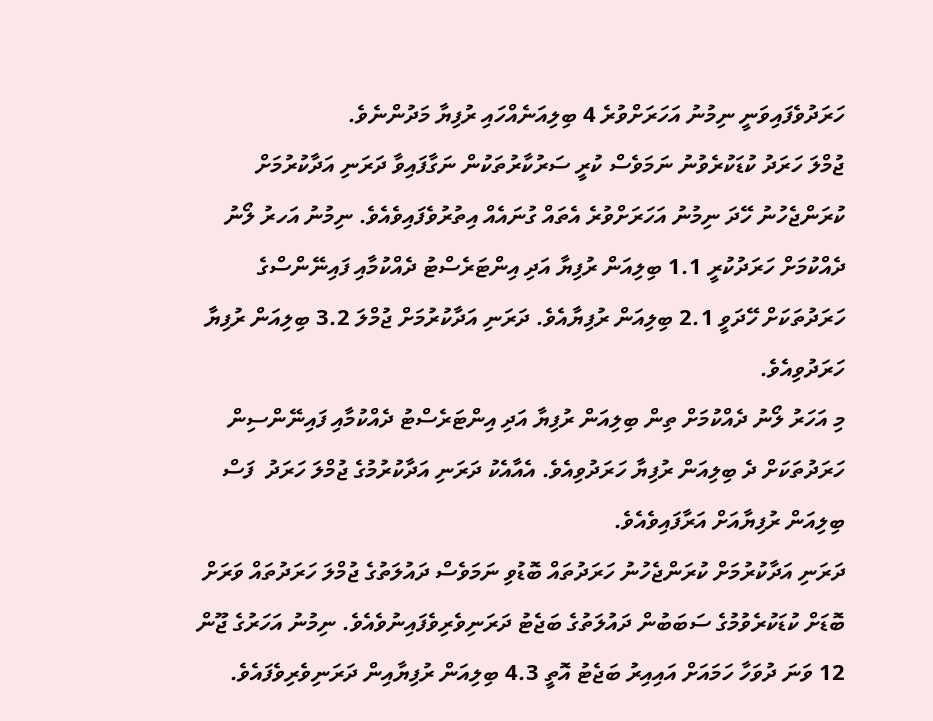ހަރަދުވެފައިވަނީ ނިމުނު އަހަރަށްވުރެ 4 ބިލިއަނެއްހައި ރުފިޔާ މަދުންނެވެ.
ޖުމްލަ ހަރަދު ކުޑަކުރެވުނު ނަމަވެސް ކުރީ ސަރުކާރުތަކުން ނަގާފައިވާ ދަރަނި އަދާކުރުމަށް ކުރަންޖެހުނު ހޭދަ ނިމުނު އަހަރަށްވުރެ އެތައް ގުނައެއް އިތުރުވެފައިވެއެވެ. ނިމުނު އަހރު ލޯނު ދެއްކުމަށް ހަރަދުކުރީ 1.1 ބިލިއަން ރުފިޔާ އަދި އިންޓަރެސްޓު ދެއްކުމާއި ފައިނޭންސްގެ ހަރަދުތަކަށް ހޭދަވީ 2.1 ބިލިއަން ރުފިޔާއެވެ. ދަރަނި އަދާކުރުމަށް ޖުމްލަ 3.2 ބިލިއަން ރުފިޔާ ހަރަދުވިއެވެ.
މި އަހަރު ލޯނު ދެއްކުމަށް ތިން ބިލިއަން ރުފިޔާ އަދި އިންޓަރެސްޓު ދެއްކުމާއި ފައިނޭންސިން ހަރަދުތަކަށް ދެ ބިލިއަން ރުފިޔާ ހަރަދުވިއެވެ. އެއާއެކު ދަރަނި އަދާކުރުމުގެ ޖުމްލަ ހަރަދު  ފަސް ބިލިއަން ރުފިޔާއަށް އަރާފައިވެއެވެ.
ދަރަނި އަދާކުރުމަށް ކުރަންޖެހުނު ހަރަދުތައް ބޮޑުވި ނަމަވެސް ދައުލަތުގެ ޖުމްލަ ހަރަދުތައް ވަރަށް ބޮޑަށް ކުޑަކުރެވުމުގެ ސަބަބުން ދައުލަތުގެ ބަޖެޓު ދަރަނިވެރިވެފައިނުވެއެވެ. ނިމުނު އަހަރުގެ ޖޫން 12 ވަނަ ދުވަހާ ހަމައަށް އައިއިރު ބަޖެޓު އޮތީ 4.3 ބިލިއަން ރުފިޔާއިން ދަރަނިވެރިވެފައެވެ.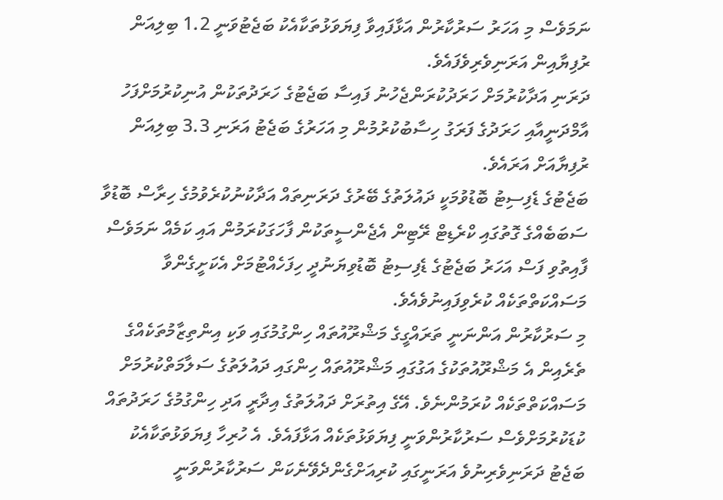ނަމަވެސް މި އަހަރު ސަރުކާރުން އަޅާފައިވާ ފިޔަވަޅުތަކާއެކު ބަޖެޓުވަނީ 1.2 ބިލިއަން ރުފިޔާއިން އަރަނިވެރިވެފައެވެ.
ދަރަނި އަދާކުރުމަށް ހަރަދުކުރަންޖެހުނު ފައިސާ ބަޖެޓުގެ ހަރަދުތަކުން އުނިކުރުމަށްފަހު އާމްދަނީއާއި ހަރަދުގެ ފަރަގު ހިސާބުކުރުމުން މި އަހަރުގެ ބަޖެޓު އަރަނި 3.3 ބިލިއަން ރުފިޔާއަށް އަރައެވެ.
ބަޖެޓުގެ ޑެފިސިޓު ބޮޑުވުމަކީ ދައުލަތުގެ ބޭރުގެ ދަރަނިތައް އަދާކުނުކުރެވުމުގެ ހިރާސް ބޮޑުވާ ސަބަބެއްގެ ގޮތުގައި ކްރެޑިޓް ރޭޓިން އެޖެންސީތަކުން ފާހަގަކުރަމުން އައި ކަމެއް ނަމަވެސް ފާއިތުވި ފަސް އަހަރު ބަޖެޓުގެ ޑެފިސިޓު ބޮޑުވިޔަނުދީ ހިފަހެއްޓުމަށް އެކަށީގެންވާ މަސައްކަތްތަކެއް ކުރެވިފައިނުވެއެވެ.
މި ސަރުކާރުން އަންނަނީ ތަރައްގީގެ މަޝްރޫއުތައް ހިންގުމުގައި ވަކި އިންތިޒާމުތަކެއްގެ ތެރެއިން އެ މަޝްރޫއުތަކުގެ އަގުގައި މަޝްރޫއުތައް ހިންގައި ދައުލަތުގެ ސަލާމަތްކުރުމަށް މަސައްކަތްތަކެއް ކުރަމުންނެވެ. އޭގެ އިތުރަށް ދައުލަތުގެ އިދާރީ އަދި ހިންގުމުގެ ހަރަދުތައް ކުޑަކުރުމަށްވެސް ސަރުކާރުންވަނީ ފިޔަވަޅުތަކެއް އަޅާފައެވެ. އެ ހުރިހާ ފިޔަވަޅުތަކާއެކު ބަޖެޓު ދަރަނިވެރިނުވެ އަރަނީގައި ކުރިއަށްގެންދެވޭނެކަން ސަރުކާރުންވަނީ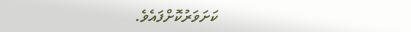ކަށަވަރުކޮށްފައެވެ.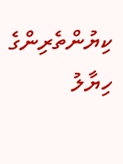ކިޔުންތެރިންގެ ހިޔާލު